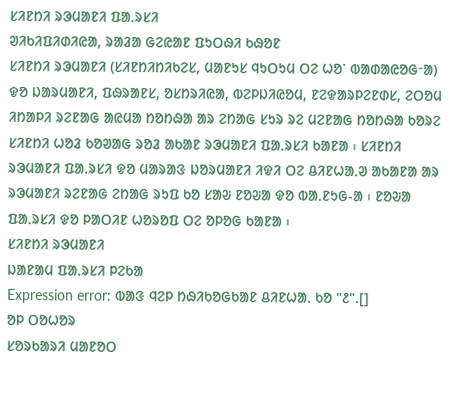ᱥᱤᱱᱴᱤ ᱨᱳᱢᱟᱱᱤ ᱯᱟᱹᱨᱥᱤ
ᱣᱤᱠᱤᱯᱤᱰᱤᱭᱟ, ᱨᱟᱲᱟ ᱜᱮᱭᱟᱱ ᱯᱩᱛᱷᱤ ᱠᱷᱚᱱ
ᱥᱤᱱᱴᱤ ᱨᱳᱢᱟᱱᱤ (ᱥᱤᱱᱴᱤᱴᱤᱠᱮᱥ, ᱢᱟᱱᱩᱥ ᱧᱩᱛᱩᱢ ᱛᱮ ᱦᱚᱸ ᱵᱟᱰᱟᱭᱚᱜᱼᱟ) ᱫᱚ ᱡᱟᱨᱢᱟᱱᱤ, ᱯᱷᱨᱟᱱᱥ, ᱚᱥᱴᱨᱤᱭᱟ, ᱵᱮᱞᱡᱤᱭᱚᱢ, ᱱᱮᱫᱟᱨᱞᱮᱱᱰᱥ, ᱮᱛᱚᱢ ᱤᱴᱟᱞᱤ ᱨᱮᱱᱟᱜ ᱟᱭᱢᱟ ᱴᱚᱴᱷᱟ ᱟᱨ ᱮᱴᱟᱜ ᱥᱩᱨ ᱨᱮ ᱢᱮᱱᱟᱜ ᱴᱚᱴᱷᱟ ᱠᱚᱨᱮ ᱥᱤᱱᱴᱤ ᱦᱚᱲ ᱠᱚᱣᱟᱜ ᱨᱚᱲ ᱟᱠᱟᱱ ᱨᱳᱢᱟᱱᱤ ᱯᱟᱹᱨᱥᱤ ᱠᱟᱱᱟ ᱾ ᱥᱤᱱᱴᱤ ᱨᱳᱢᱟᱱᱤ ᱯᱟᱹᱨᱥᱤ ᱫᱚ ᱢᱟᱨᱟᱝ ᱡᱚᱨᱢᱟᱱᱤ ᱤᱫᱤ ᱛᱮ ᱪᱤᱱᱦᱟᱹᱣ ᱟᱠᱟᱱᱟ ᱟᱨ ᱨᱳᱢᱟᱱᱤ ᱨᱮᱱᱟᱜ ᱮᱴᱟᱜ ᱨᱩᱯ ᱠᱚ ᱥᱟᱶ ᱱᱚᱶᱟ ᱫᱚ ᱵᱟᱹᱱᱩᱜ-ᱟ ᱾ ᱱᱚᱶᱟ ᱯᱟᱹᱨᱥᱤ ᱫᱚ ᱞᱟᱛᱤᱱ ᱦᱚᱨᱚᱯ ᱛᱮ ᱚᱞᱚᱜ ᱠᱟᱱᱟ ᱾
ᱥᱤᱱᱴᱤ ᱨᱳᱢᱟᱱᱤ
ᱡᱟᱱᱟᱢ ᱯᱟᱹᱨᱥᱤ ᱞᱮᱠᱟ
Expression error: ᱵᱟᱝ ᱧᱮᱞ ᱴᱷᱤᱠᱚᱜᱠᱟᱱ ᱪᱤᱱᱦᱟᱹ ᱠᱚ "᱒".[]
ᱚᱞ ᱛᱚᱦᱚᱨ
ᱥᱚᱨᱠᱟᱨᱤ ᱢᱟᱱᱚᱛ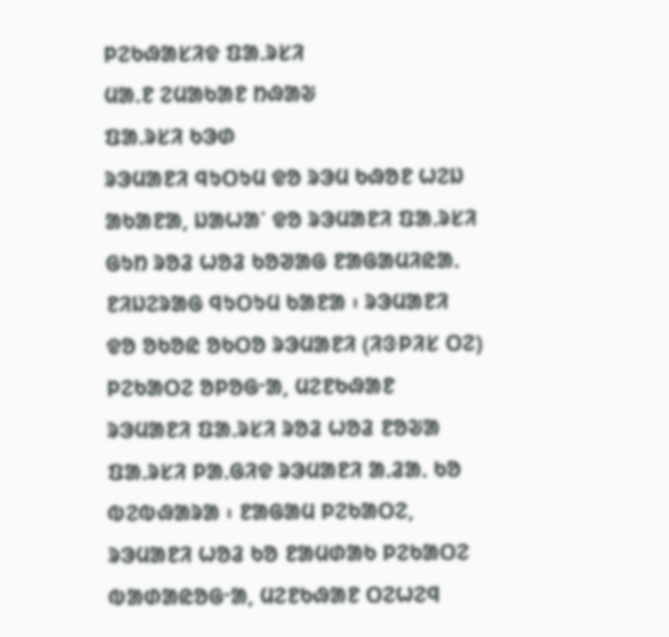ᱞᱮᱠᱷᱟᱥᱤᱫ ᱯᱟᱹᱨᱥᱤ
ᱢᱟᱹᱱ ᱮᱢᱟᱠᱟᱱ ᱴᱷᱟᱶ
ᱯᱟᱹᱨᱥᱤ ᱠᱳᱰ
ᱨᱳᱢᱟᱱᱤ ᱧᱩᱛᱩᱢ ᱫᱚ ᱨᱳᱢ ᱠᱷᱚᱱ ᱦᱮᱡ ᱟᱠᱟᱱᱟ, ᱡᱟᱦᱟᱸ ᱫᱚ ᱨᱳᱢᱟᱱᱤ ᱯᱟᱹᱨᱥᱤ ᱜᱩᱴ ᱨᱚᱲ ᱦᱚᱲ ᱠᱚᱣᱟᱜ ᱱᱟᱜᱟᱢᱤᱭᱟᱹ ᱱᱤᱡᱮᱨᱟᱜ ᱧᱩᱛᱩᱢ ᱠᱟᱱᱟ ᱾ ᱨᱳᱢᱟᱱᱤ ᱫᱚ ᱚᱠᱚᱭ ᱚᱠᱛᱚ ᱨᱳᱢᱟᱱᱤ (ᱤᱝᱞᱤᱥ ᱛᱮ) ᱞᱮᱠᱟᱛᱮ ᱚᱞᱚᱜᱼᱟ, ᱢᱮᱱᱠᱷᱟᱱ ᱨᱳᱢᱟᱱᱤ ᱯᱟᱹᱨᱥᱤ ᱨᱚᱲ ᱦᱚᱲ ᱱᱚᱶᱟ ᱯᱟᱹᱨᱥᱤ ᱞᱟᱹᱜᱤᱫ ᱨᱳᱢᱟᱱᱤ ᱟᱹᱲᱟᱹ ᱠᱚ ᱵᱮᱵᱷᱟᱨᱟ ᱾ ᱱᱟᱜᱟᱢ ᱞᱮᱠᱟᱛᱮ, ᱨᱳᱢᱟᱱᱤ ᱦᱚᱲ ᱠᱚ ᱱᱟᱢᱰᱟᱠ ᱞᱮᱠᱟᱛᱮ ᱵᱟᱰᱟᱭᱚᱜᱼᱟ, ᱢᱮᱱᱠᱷᱟᱱ ᱛᱮᱦᱮᱧ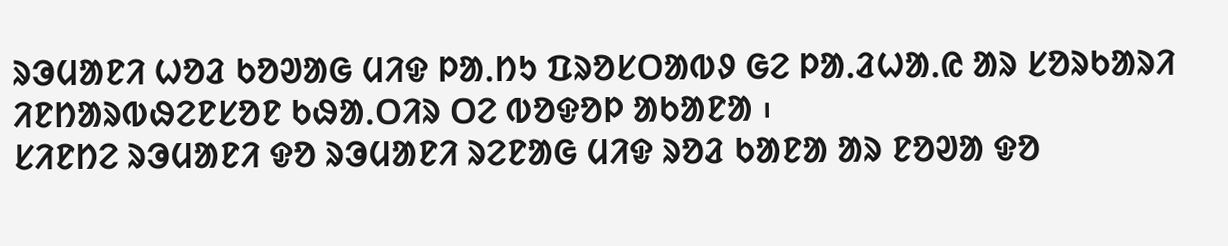ᱨᱳᱢᱟᱱᱤ ᱦᱚᱲ ᱠᱚᱣᱟᱜ ᱢᱤᱫ ᱞᱟᱹᱴᱩ ᱯᱨᱚᱥᱛᱟᱵᱽ ᱜᱮ ᱞᱟᱹᱲᱦᱟᱹᱭ ᱟᱨ ᱥᱚᱨᱠᱟᱨᱤ ᱤᱱᱴᱟᱨᱵᱷᱮᱱᱥᱚᱱ ᱠᱷᱟᱹᱛᱤᱨ ᱛᱮ ᱵᱚᱫᱚᱞ ᱟᱠᱟᱱᱟ ᱾
ᱥᱤᱱᱴᱮ ᱨᱳᱢᱟᱱᱤ ᱫᱚ ᱨᱳᱢᱟᱱᱤ ᱨᱮᱱᱟᱜ ᱢᱤᱫ ᱨᱚᱲ ᱠᱟᱱᱟ ᱟᱨ ᱱᱚᱣᱟ ᱫᱚ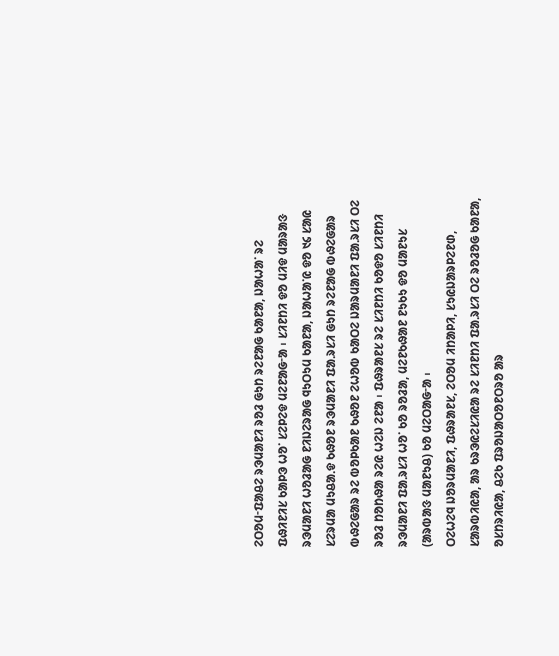ᱮᱛᱚᱢᱼᱯᱟᱪᱮ ᱨᱳᱢᱟᱱᱤ ᱨᱚᱲ ᱜᱩᱴ ᱨᱮᱱᱟᱜ ᱠᱟᱱᱟ, ᱡᱟᱦᱟᱸ ᱨᱮ ᱯᱷᱤᱱᱤᱥ ᱠᱟᱞᱳ ᱦᱚᱸ ᱥᱮᱞᱮᱫ ᱢᱮᱱᱟᱜᱼᱟ ᱾ ᱥᱤᱱᱴᱤ ᱫᱚ ᱢᱤᱫ ᱢᱟᱨᱟᱝ ᱨᱳᱢᱟᱱᱤ ᱦᱚᱲᱟᱜ ᱱᱤᱡᱮᱨᱟᱜ ᱧᱩᱛᱩᱢ ᱠᱟᱱᱟ, ᱡᱟᱦᱟᱸᱭ ᱫᱚ ᱑᱔ ᱥᱟᱭ ᱥᱮᱨᱢᱟ ᱢᱩᱪᱟᱹᱫ ᱠᱷᱚᱱ ᱨᱳᱢᱟᱱᱤ ᱯᱟᱹᱨᱥᱤ ᱜᱩᱴ ᱨᱮᱱᱟᱜ ᱵᱷᱮᱜᱟᱨ ᱵᱷᱮᱜᱟᱨ ᱨᱮ ᱵᱚᱞᱠᱟᱱ ᱠᱷᱚᱱ ᱮᱦᱚᱵ ᱠᱟᱛᱮ ᱡᱟᱨᱢᱟᱱᱤ ᱯᱟᱹᱨᱥᱤ ᱛᱮ ᱨᱚᱲ ᱴᱚᱴᱷᱟ ᱨᱮᱭ ᱦᱮᱡ ᱮᱱᱟ ᱾ ᱯᱷᱨᱟᱱᱥ ᱨᱮ ᱥᱤᱱᱴᱤ ᱠᱚᱫᱚ ᱥᱤᱱᱴᱤ ᱨᱳᱢᱟᱱᱤ ᱯᱟᱹᱨᱥᱤ ᱦᱚᱸ ᱠᱚ ᱨᱚᱲᱟ, ᱢᱮᱱᱠᱷᱟᱱ ᱱᱩᱠᱩ ᱫᱚ ᱢᱟᱱᱩᱥ (ᱟᱨᱵᱟᱝ ᱢᱟᱱᱩᱪ) ᱠᱚ ᱢᱮᱛᱟᱜᱼᱟ ᱾
ᱛᱮᱦᱮᱧ ᱡᱚᱨᱢᱟᱱᱤ, ᱯᱷᱨᱟᱱᱥ, ᱮᱛᱚᱢ ᱤᱴᱟᱞᱤ, ᱥᱩᱭᱡᱟᱨᱞᱮᱱᱰ, ᱥᱟᱨᱵᱤᱭᱟ, ᱟᱨ ᱠᱨᱳᱭᱮᱥᱤᱭᱟ ᱨᱮ ᱥᱤᱱᱴᱤ ᱯᱟᱹᱨᱥᱤ ᱛᱮ ᱨᱚᱲᱚᱜ ᱠᱟᱱᱟ, ᱚᱥᱴᱨᱤᱭᱟ, ᱪᱮᱠ ᱯᱨᱚᱡᱟᱛᱚᱱᱛᱨᱚ ᱟᱨ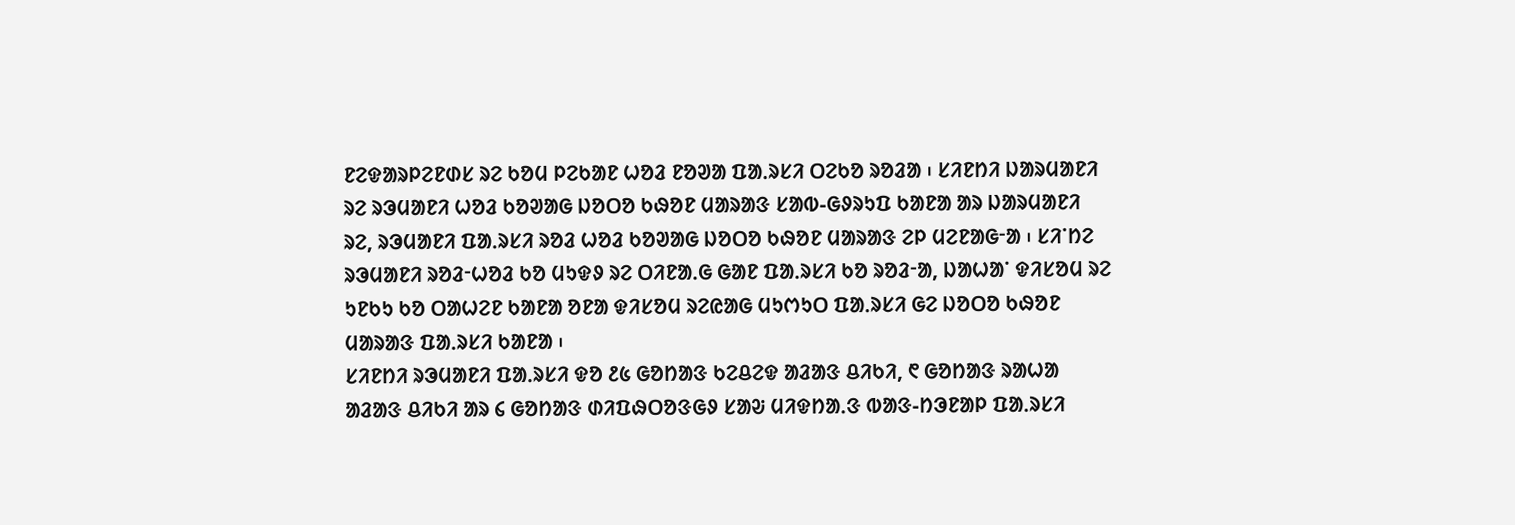ᱱᱮᱫᱟᱨᱞᱮᱱᱰᱥ ᱨᱮ ᱠᱚᱢ ᱞᱮᱠᱟᱱ ᱦᱚᱲ ᱱᱚᱣᱟ ᱯᱟᱹᱨᱥᱤ ᱛᱮᱠᱚ ᱨᱚᱲᱟ ᱾ ᱥᱤᱱᱴᱤ ᱡᱟᱨᱢᱟᱱᱤ ᱨᱮ ᱨᱳᱢᱟᱱᱤ ᱦᱚᱲ ᱠᱚᱣᱟᱜ ᱡᱚᱛᱚ ᱠᱷᱚᱱ ᱢᱟᱨᱟᱝ ᱥᱟᱵ-ᱜᱽᱨᱩᱯ ᱠᱟᱱᱟ ᱟᱨ ᱡᱟᱨᱢᱟᱱᱤ ᱨᱮ, ᱨᱳᱢᱟᱱᱤ ᱯᱟᱹᱨᱥᱤ ᱨᱚᱲ ᱦᱚᱲ ᱠᱚᱣᱟᱜ ᱡᱚᱛᱚ ᱠᱷᱚᱱ ᱢᱟᱨᱟᱝ ᱮᱞ ᱢᱮᱱᱟᱜᱼᱟ ᱾ ᱥᱤᱸᱴᱮ ᱨᱳᱢᱟᱱᱤ ᱨᱚᱲᱼᱦᱚᱲ ᱠᱚ ᱢᱩᱫᱽ ᱨᱮ ᱛᱤᱱᱟᱹᱜ ᱜᱟᱱ ᱯᱟᱹᱨᱥᱤ ᱠᱚ ᱨᱚᱲᱼᱟ, ᱡᱟᱦᱟᱸ ᱫᱤᱥᱚᱢ ᱨᱮ ᱩᱱᱠᱩ ᱠᱚ ᱛᱟᱦᱮᱱ ᱠᱟᱱᱟ ᱚᱱᱟ ᱫᱤᱥᱚᱢ ᱨᱮᱭᱟᱜ ᱢᱩᱬᱩᱛ ᱯᱟᱹᱨᱥᱤ ᱜᱮ ᱡᱚᱛᱚ ᱠᱷᱚᱱ ᱢᱟᱨᱟᱝ ᱯᱟᱹᱨᱥᱤ ᱠᱟᱱᱟ ᱾
ᱥᱤᱱᱴᱤ ᱨᱳᱢᱟᱱᱤ ᱯᱟᱹᱨᱥᱤ ᱫᱚ ᱒᱕ ᱜᱚᱴᱟᱝ ᱠᱮᱪᱮᱫ ᱟᱲᱟᱝ ᱪᱤᱠᱤ, ᱖ ᱜᱚᱴᱟᱝ ᱨᱟᱦᱟ ᱟᱲᱟᱝ ᱪᱤᱠᱤ ᱟᱨ ᱔ ᱜᱚᱴᱟᱝ ᱰᱤᱯᱷᱛᱚᱝᱜᱽ ᱥᱟᱶ ᱢᱤᱫᱴᱟᱹᱝ ᱵᱟᱝ-ᱴᱳᱱᱟᱞ ᱯᱟᱹᱨᱥᱤ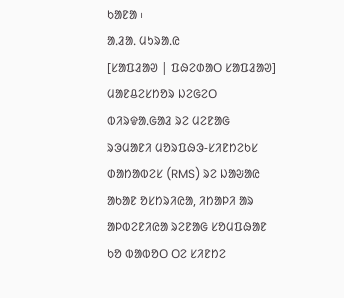ᱠᱟᱱᱟ ᱾
ᱟᱹᱲᱟᱹ ᱢᱩᱨᱟᱹᱭ
[ᱥᱟᱯᱲᱟᱣ | ᱯᱷᱮᱰᱟᱛ ᱥᱟᱯᱲᱟᱣ]
ᱢᱟᱱᱪᱮᱥᱴᱚᱨ ᱡᱮᱜᱮᱛ ᱵᱤᱨᱫᱟᱹᱜᱟᱲ ᱨᱮ ᱢᱮᱱᱟᱜ ᱨᱳᱢᱟᱱᱤ ᱢᱚᱨᱯᱷᱳ-ᱥᱤᱱᱴᱮᱠᱥ ᱰᱟᱴᱟᱵᱮᱥ (RMS) ᱨᱮ ᱡᱟᱶᱟᱭ ᱟᱠᱟᱱ ᱚᱥᱴᱨᱤᱭᱟ, ᱤᱴᱟᱞᱤ ᱟᱨ ᱟᱞᱵᱮᱱᱤᱭᱟ ᱨᱮᱱᱟᱜ ᱥᱚᱢᱯᱷᱟᱱ ᱠᱚ ᱵᱟᱵᱚᱛ ᱛᱮ ᱥᱤᱱᱴᱮ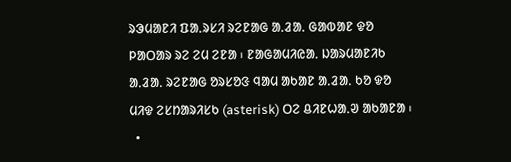ᱨᱳᱢᱟᱱᱤ ᱯᱟᱹᱨᱥᱤ ᱨᱮᱱᱟᱜ ᱟᱹᱲᱟᱹ ᱜᱟᱵᱟᱱ ᱫᱚ ᱞᱟᱛᱟᱨ ᱨᱮ ᱮᱢ ᱮᱱᱟ ᱾ ᱱᱟᱜᱟᱢᱤᱭᱟᱹ ᱡᱟᱨᱢᱟᱱᱤᱠ ᱟᱹᱲᱟᱹ ᱨᱮᱱᱟᱜ ᱚᱨᱥᱚᱝ ᱧᱟᱢ ᱟᱠᱟᱱ ᱟᱹᱲᱟᱹ ᱠᱚ ᱫᱚ ᱢᱤᱫ ᱮᱥᱴᱟᱨᱤᱥᱠ (asterisk) ᱛᱮ ᱪᱤᱱᱦᱟᱹᱣ ᱟᱠᱟᱱᱟ ᱾
  •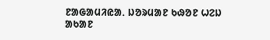ᱱᱟᱜᱟᱢᱤᱭᱟᱹ ᱡᱚᱨᱢᱟᱱ ᱠᱷᱚᱱ ᱦᱮᱡ ᱟᱠᱟᱱ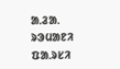ᱟᱹᱲᱟᱹ
ᱨᱳᱢᱟᱱᱤ ᱯᱟᱹᱨᱥᱤ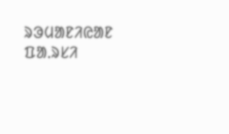ᱨᱳᱢᱟᱱᱤᱭᱟᱱ ᱯᱟᱹᱨᱥᱤ